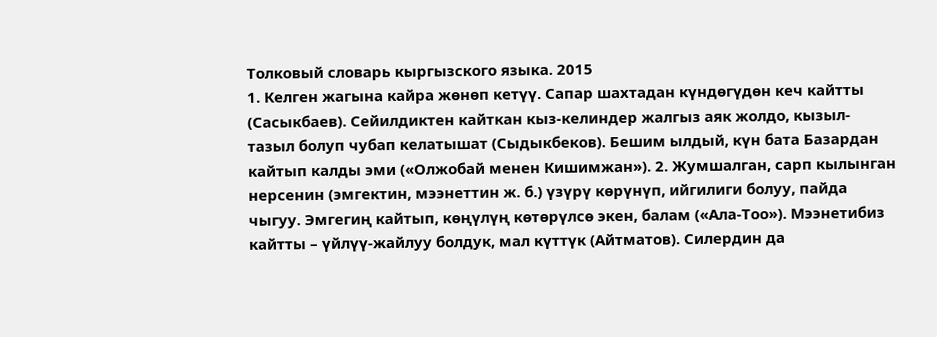Толковый словарь кыргызского языка. 2015
1. Келген жагына кайра жөнөп кетүү. Сапар шахтадан күндөгүдөн кеч кайтты (Сасыкбаев). Сейилдиктен кайткан кыз-келиндер жалгыз аяк жолдо, кызыл-тазыл болуп чубап келатышат (Сыдыкбеков). Бешим ылдый, күн бата Базардан кайтып калды эми («Олжобай менен Кишимжан»). 2. Жумшалган, сарп кылынган нерсенин (эмгектин, мээнеттин ж. б.) үзүрү көрүнүп, ийгилиги болуу, пайда чыгуу. Эмгегиң кайтып, көңүлүң көтөрүлсө экен, балам («Ала-Тоо»). Мээнетибиз кайтты – үйлүү-жайлуу болдук, мал күттүк (Айтматов). Силердин да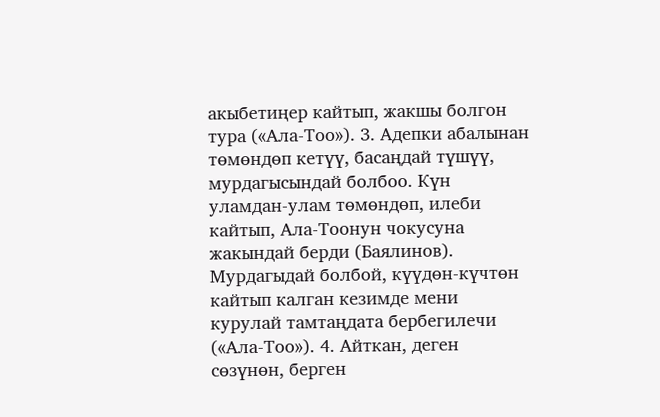акыбетиңер кайтып, жакшы болгон тура («Ала-Тоо»). 3. Адепки абалынан төмөндөп кетүү, басаңдай түшүү, мурдагысындай болбоо. Күн уламдан-улам төмөндөп, илеби кайтып, Ала-Тоонун чокусуна жакындай берди (Баялинов). Мурдагыдай болбой, күүдөн-күчтөн кайтып калган кезимде мени курулай тамтаңдата бербегилечи («Ала-Тоо»). 4. Айткан, деген сөзүнөн, берген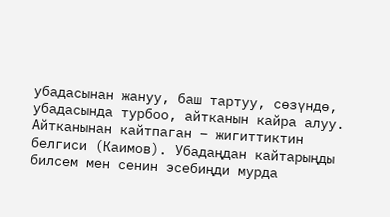убадасынан жануу, баш тартуу, сөзүндө, убадасында турбоо, айтканын кайра алуу. Айтканынан кайтпаган – жигиттиктин белгиси (Каимов). Убадаңдан кайтарыңды билсем мен сенин эсебиңди мурда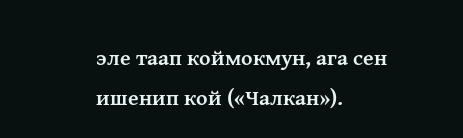эле таап коймокмун, ага сен ишенип кой («Чалкан»).